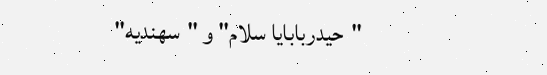"حیدربابایا سلام" و "سهندیه"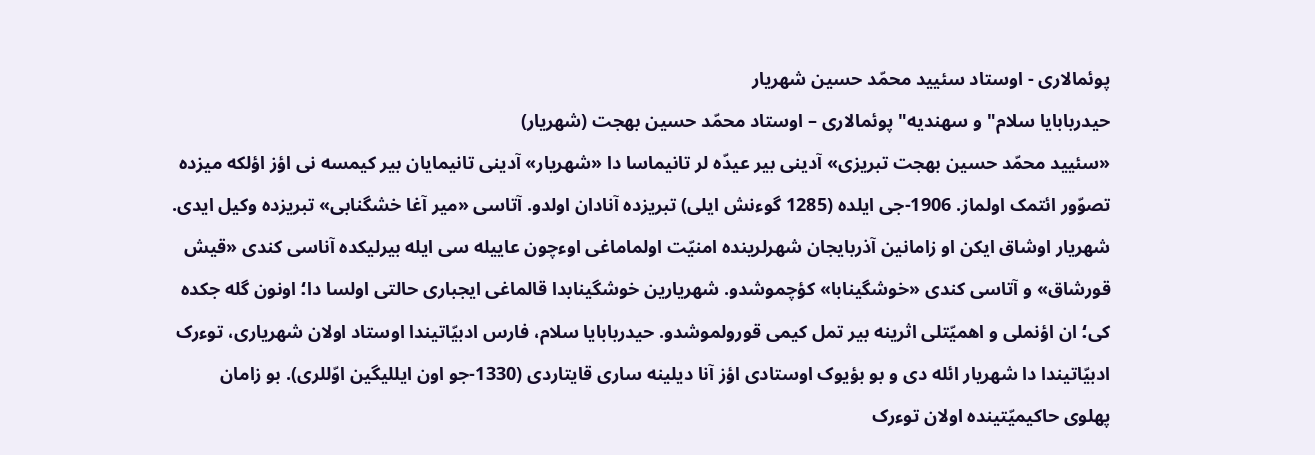پوئمالاری - اوستاد سئیید محمّد حسین شهریار
حیدربابایا سلام" و سهندیه" پوئمالاری – اوستاد محمّد حسین بهجت (شهریار)
«سئیید محمّد حسین بهجت تبریزی» آدینی بیر عیدّه لر تانیماسا دا «شهریار» آدینی تانیمایان بیر کیمسه نی اؤز اؤلکه میزده تصوّور ائتمک اولماز. 1906-جی ایلده (1285 گوءنش ایلی) تبریزده آنادان اولدو. آتاسی «میر آغا خشگنابی» تبریزده وکیل ایدی. شهریار اوشاق ایکن او زامانین آذربایجان شهرلرینده امنیّت اولماماغی اوءچون عاییله سی ایله بیرلیکده آناسی کندی «قیش قورشاق» و آتاسی کندی «خوشگینابا» کؤچموشدو. شهریارین خوشگینابدا قالماغی ایجباری حالتی اولسا دا؛ اونون گله جکده کی؛ ان اؤنملی و اهمیّتلی اثرینه بیر تمل کیمی قورولموشدو. حیدربابایا سلام، فارس ادبیّاتیندا اوستاد اولان شهریاری، توءرک ادبیّاتیندا دا شهریار ائله دی و بو بؤیوک اوستادی اؤز آنا دیلینه ساری قایتاردی (1330-جو اون ایللیگین اوّللری). بو زامان پهلوی حاکیمیّتینده اولان توءرک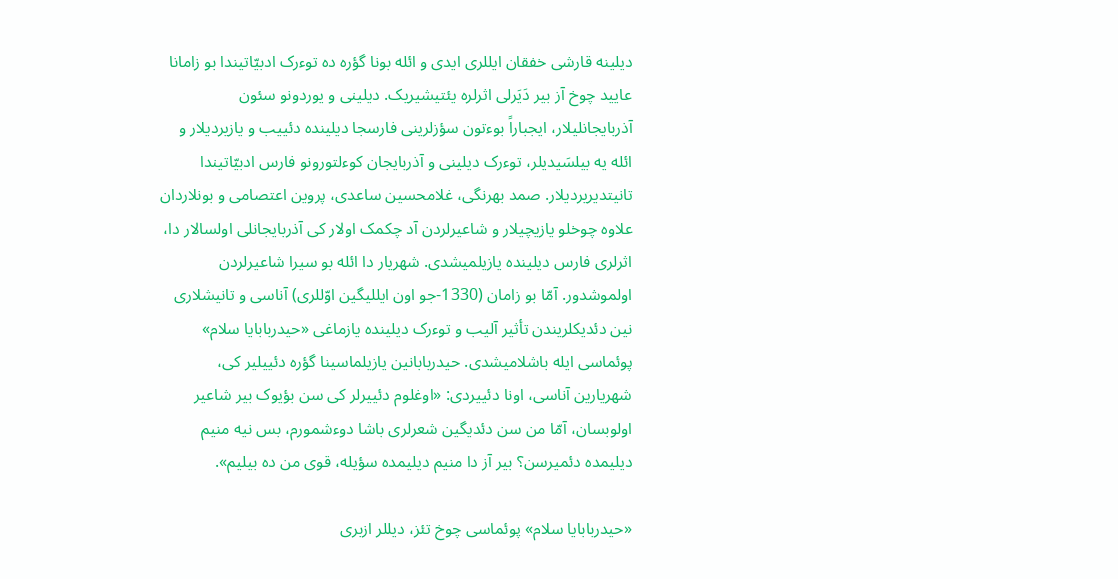دیلینه قارشی خفقان ایللری ایدی و ائله بونا گؤره ده توءرک ادبیّاتیندا بو زامانا عایید چوخ آز بیر دَیَرلی اثرلره یئتیشیریک. دیلینی و یوردونو سئون آذربایجانلیلار، ایجباراً بوءتون سؤزلرینی فارسجا دیلینده دئییب و یازیردیلار و ائله یه بیلسَیدیلر، توءرک دیلینی و آذربایجان کوءلتورونو فارس ادبیّاتیندا تانیتدیریردیلار. صمد بهرنگی، غلامحسین ساعدی، پروین اعتصامی و بونلاردان علاوه چوخلو یازیچیلار و شاعیرلردن آد چکمک اولار کی آذربایجانلی اولسالار دا، اثرلری فارس دیلینده یازیلمیشدی. شهریار دا ائله بو سیرا شاعیرلردن اولموشدور. آمّا بو زامان (1330-جو اون ایللیگین اوّللری) آناسی و تانیشلاری نین دئدیکلریندن تأثیر آلیب و توءرک دیلینده یازماغی «حیدربابایا سلام» پوئماسی ایله باشلامیشدی. حیدربابانین یازیلماسینا گؤره دئییلیر کی، شهریارین آناسی، اونا دئییردی: «اوغلوم دئییرلر کی سن بؤیوک بیر شاعیر اولوبسان، آمّا من سن دئدیگین شعرلری باشا دوءشمورم، بس نیه منیم دیلیمده دئمیرسن؟ بیر آز دا منیم دیلیمده سؤیله، قوی من ده بیلیم».

«حیدربابایا سلام» پوئماسی چوخ تئز، دیللر ازبری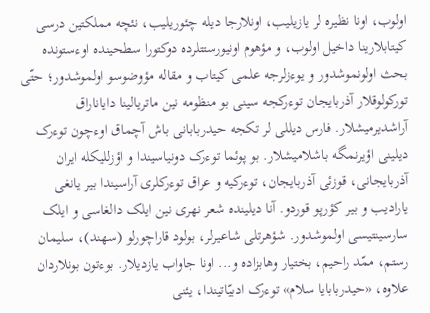اولوب، اونا نظیره لر یازیلیب، اونلارجا دیله چئوریلیب، نئچه مملکتین درسی کیتابلارینا داخیل اولوب، و مؤهوم اونیورستتلرده دوکتورا سطحینده اوءستونده بحث اولونموشدور و یوءزلرجه علمی کیتاب و مقاله مؤوضوسو اولموشدور؛ حتّی تورکولوقلار آذربایجان توءرکجه سینی بو منظومه نین ماتریالینا دایاناراق آراشدیرمیشلار. فارس دیللی لر تکجه حیدربابانی باش آچماق اوءچون توءرک دیلینی اؤیرنمگه باشلامیشلار. بو پوئما توءرک دونیاسیندا و اؤزللیکله ایران آذربایجانی، قوزئی آذربایجان، توءرکیه و عراق توءرکلری آراسیندا بیر یانغی یارادیب و بیر کؤرپو قوردو. آنا دیلینده شعر نهری نین ایلک دالغاسی و ایلک سارسینتیسی اولموشدور. شؤهرتلی شاعیرلر، بولود قاراچورلو (سهند)، سلیمان رستم، ممّد راحیم، بختیار وهابزاده و... اونا جاواب یازدیلار. بوءتون بونلاردان علاوه، «حیدربابایا سلام» توءرک ادبیّاتیندا، یئنی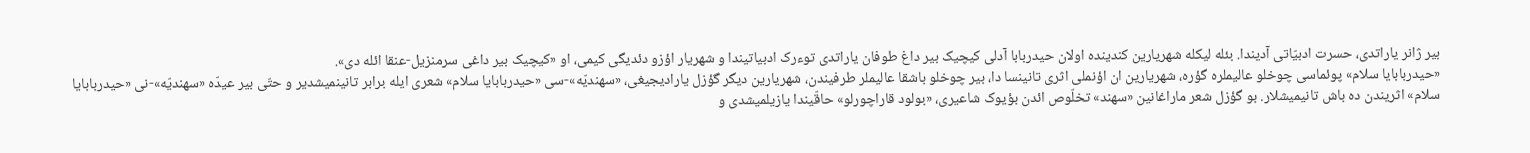بیر ژانر یاراتدی، حسرت ادبیّاتی آدیندا. بئله لیکله شهریارین کندینده اولان حیدربابا آدلی کیچیک بیر داغ طوفان یاراتدی توءرک ادبیاتیندا و شهریار اؤزو دئدیگی کیمی، او «کیچیک بیر داغی سرمنزیل-عنقا ائله دی».
«حیدربابایا سلام» پوئماسی چوخلو عالیملره گؤره، شهریارین ان اؤنملی اثری تانینسا دا، بیر چوخلو باشقا عالیملر طرفیندن، شهریارین دیگر گؤزل یارادیجیغی، «سهندیّه»-سی «حیدربابایا سلام» شعری ایله برابر تانینمیشدیر و حتّی بیر عیدّه «سهندیّه»-نی «حیدربابایا سلام» اثریندن ده باش تانیمیشلار. بو گؤزل شعر ماراغانین «سهند» تخلّوص ائدن بؤیوک شاعیری، «بولود قاراچورلو» حاقّیندا یازیلمیشدی و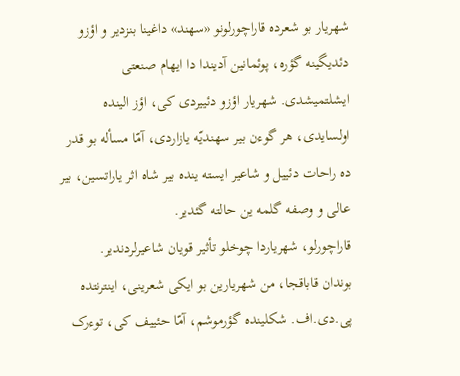شهریار بو شعرده قاراچورلونو «سهند» داغینا بنزدیر و اؤزو دئدیگینه گؤره، پوئمانین آدیندا دا ایهام صنعتی ایشلتمیشدی. شهریار اؤزو دئییردی کی، اؤز الینده اولسایدی، هر گوءن بیر سهندیّه یازاردی، آمّا مسأله بو قدر ده راحات دئییل و شاعیر ایسته ینده بیر شاه اثر یاراتسین، بیر عالی و وصفه گلمه ین حالته گئدیر.
قاراچورلو، شهریاردا چوخلو تأثیر قویان شاعیرلردندیر.
بوندان قاباقجا، من شهریارین بو ایکی شعرینی، اینترنتده پی.دی.اف. شکلینده گؤرموشم، آمّا حئییف کی، توءرک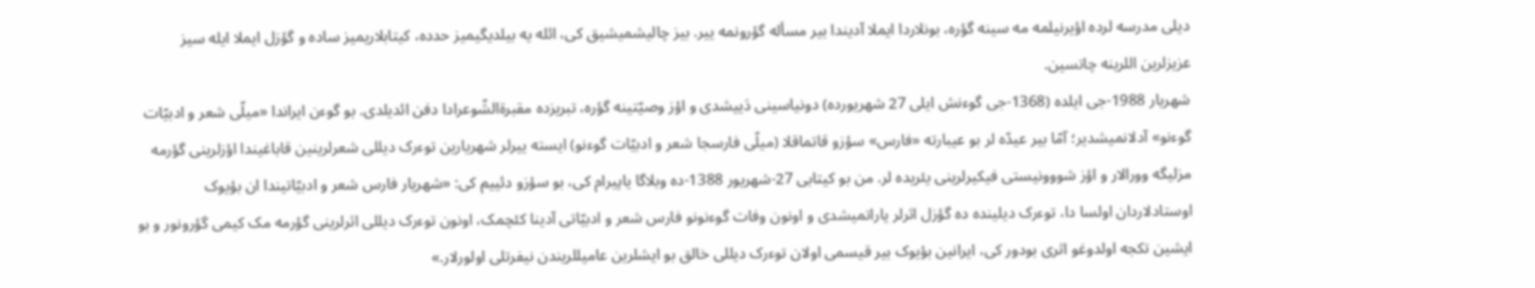دیلی مدرسه لرده اؤیرنیلمه مه سینه گؤره، بونلاردا ایملا آدیندا بیر مسأله گؤرونمه ییر. بیز چالیشمیشیق کی، ائله یه بیلدیگیمیز حدده، کیتابلاریمیز ساده و گؤزل ایملا ایله سیز عزیزلرین اللرینه چاتسین.
شهریار 1988-جی ایلده (1368-جی گوءنش ایلی 27 شهریورده) دونیاسینی دَییشدی و اؤز وصیّتینه گؤره، تبریزده مقبرةالشّوعرادا دفن ائدیلدی. بو گوءن ایراندا «میلّی شعر و ادبیّات گوءنو» آدلانمیشدیر؛ آمّا بیر عیدّه لر بو عیبارته «فارس» سؤزو قاتماقلا (میلّی فارسجا شعر و ادبیّات گوءنو) ایسته ییرلر شهریارین توءرک دیللی شعرلرینین قاباغیندا اؤزلرینی گؤرمه مزلیگه وورالار و اؤز شووونیستی فیکیرلرینی یئریده لر. من بو کیتابی 27-شهریور 1388-ده وبلاگا یاپیرام کی، بو سؤزو دئییم کی: «شهریار فارس شعر و ادبیّاتیندا ان بؤیوک اوستادلاردان اولسا دا، توءرک دیلینده ده گؤزل اثرلر یاراتمیشدی و اونون وفات گوءنونو فارس شعر و ادبیّاتی آدینا کئچمک، اونون توءرک دیللی اثرلرینی گؤرمه مک کیمی گؤرونور و بو ایشین تکجه اولدوغو اثری بودور کی، ایرانین بؤیوک بیر قیسمی اولان توءرک دیللی خالق بو ایشلرین عامیللریندن نیفرتلی اولورلار.»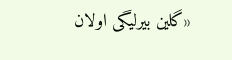«گلین بیرلیگی اولان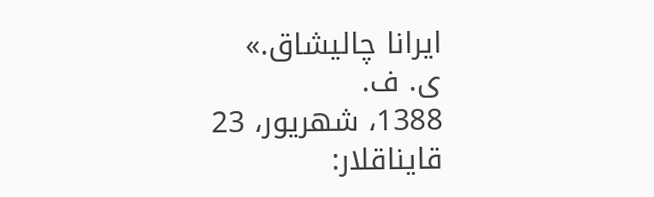ایرانا چالیشاق.»
ی. ف.
1388، شهریور، 23
قایناقلار: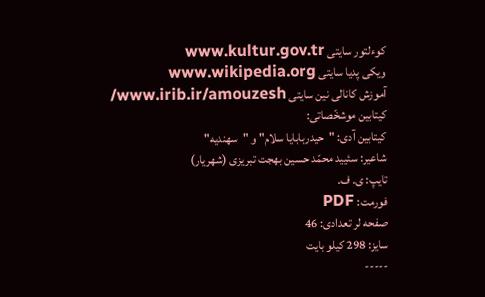کوءلتور سایتی www.kultur.gov.tr
ویکی پدیا سایتی www.wikipedia.org
آموزش کانالی نین سایتی www.irib.ir/amouzesh/
کیتابین موشخّصاتی:
کیتابین آدی: "حیدربابایا سلام" و "سهندیه"
شاعیر: سئیید محمّد حسین بهجت تبریزی (شهریار)
تایپ: ی. ف.
فورمت: PDF
صفحه لر تعدادی: 46
سایز: 298 کیلو بایت
-----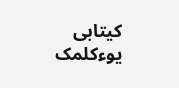کیتابی یوءکلمک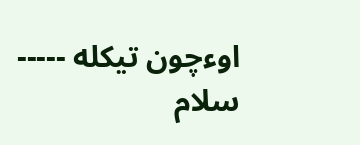اوءچون تیکله -----
سلام